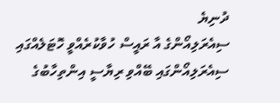ދުނިޔެ
ސިއެރަލިއޯންގެ އާ ރައީސް ހުވާކުރެއްވީ ހޮޓަލެއްގައި
ސިއެރަލިއޯންގައި ބޭއްވި ރިޔާސީ އިންތިހާބުގެ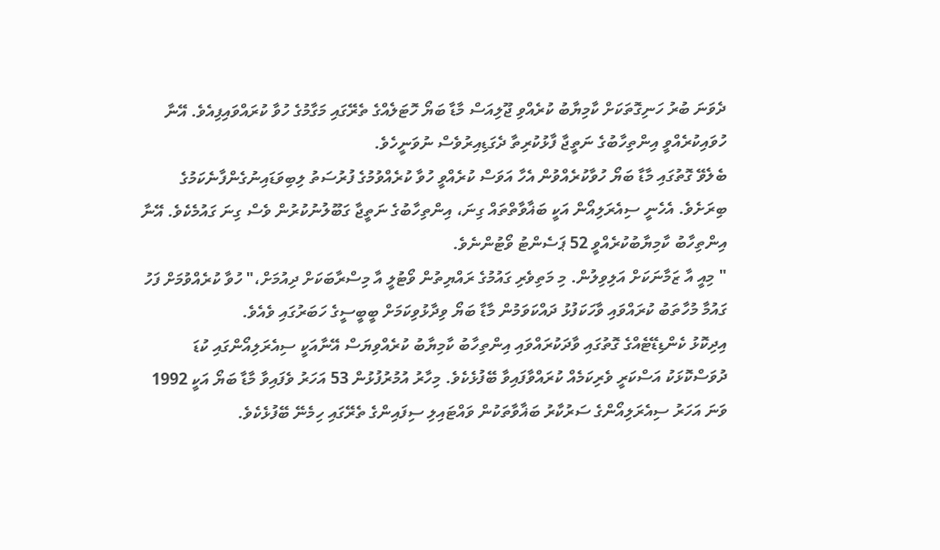ދެވަނަ ބުރު ހަނިގޮތަކަށް ކާމިޔާބު ކުރެއްވި ޖޫލިއަސް މާޑާ ބަޔޯ ހޮޓަލެއްގެ ތެރޭގައި މަގާމުގެ ހުވާ ކުރައްވައިފިއެވެ. އޭނާ ހުވައިކުރެއްވީ އިންތިހާބުގެ ނަތީޖާ ފާޅުކުރިތާ ދެގަޑިއިރުވެސް ނުވަނީހެވެ.
ބެލެވޭ ގޮތުގައި މާޑާ ބަޔޯ ހުވާކުރެއްވުން އެހާ އަވަސް ކުރެއްވީ ހުވާ ކުރެއްވުމުގެ ފުރުސަތު ލިބިވަޑައިނުގެންފާނެކަމުގެ ބިރަށެވެ. އެހެނީ ސިއެރަލިއޯން އަކީ ބަޣާވާތްތައް ގިނަ، އިންތިހާބުގެ ނަތީޖާ ގަބޫލުނުކުރުން ވެސް ގިނަ ގައުމެކެވެ. އޭނާ އިންތިހާބު ކާމިޔާބުކުރެއްވީ 52 ޕަސެންޓު ވޯޓުންނެވެ.
" މިއީ އާ ޒަމާނަކަށް އަލިވިލުން. މި މަތިވެރި ގައުމުގެ ރައްޔިތުން ވޯޓުލީ އާ މިސްރާބަކަށް ދިއުމަށް،" ހުވާ ކުރެއްވުމަށް ފަހު ގައުމާ މުހާތަބު ކުރައްވައި ވާހަކަފުޅު ދައްކަވަމުން މާޑާ ބަޔޯ ވިދާޅުވިކަމަށް ބީބީސީގެ ހަބަރުގައި ވެއެވެ.
އިދިކޮޅު ކެންޑިޑޭޓެއްގެ ގޮތުގައި ވާދަކުރައްވައި އިންތިހާބު ކާމިޔާބު ކުރެއްވިޔަސް އޭނާއަކީ ސިއެރަލިއޯންގައި ކުޑަ ދުވަސްކޮޅަކު އަސްކަރީ ވެރިކަމެއް ކުރައްވާފައިވާ ބޭފުޅެކެވެ. މިހާރު އުމުރުފުޅުން 53 އަހަރު ވެފައިވާ މާޑާ ބަޔޯ އަކީ 1992 ވަނަ އަހަރު ސިއެރަލިއޯންގެ ސަރުކާރު ބަޣާވާތަކުން ވައްޓައިލި ސިފައިންގެ ތެރޭގައި ހިމެނޭ ބޭފުޅެކެވެ.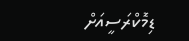ޑިމޮކްރަސީއަށް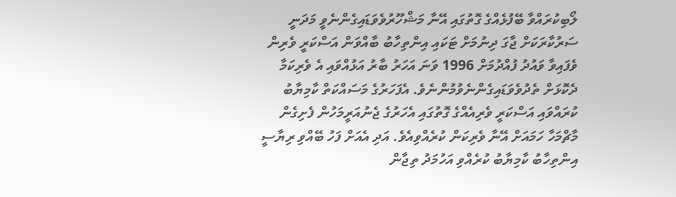ލޯބިކުރައްވާ ބޭފުޅެއްގެ ގޮތުގައި އޭނާ މަޝްހޫރުވެވަޑައިގެންނެވީ މަދަނީ ސަރުކާރަކަށް ޖާގަ ދިނުމަށް ޓަކައި އިންތިހާބު ބާއްވަން އަސްކަރީ ވެރިން ވެފައިވާ ވައުދު ފުއްދުމަށް 1996 ވަނަ އަހަރު ބާރު އަޅުއްވައި އެ ވެރިކަމާ ދެކޮޅަށް ތެދުވެވަޑައިގެންނެވުމުންނެވެ. އެފަހަރުގެ މަސައްކަތް ކާމިޔާބު ކުރައްވައި އަސްކަރީ ވެރިއެއްގެ ގޮތުގައި އެހަރުގެ ޖެނުއަރީމަހުން ފެށިގެން މާޗްމަހާ ހަމައަށް އޭނާ ވެރިކަން ކުރެއްވިއެވެ. އަދި އެއަށް ފަހު ބޭއްވި ރިޔާސީ އިންތިހާބު ކާމިޔާބު ކުރެއްވި އަހުމަދު ތިޖާން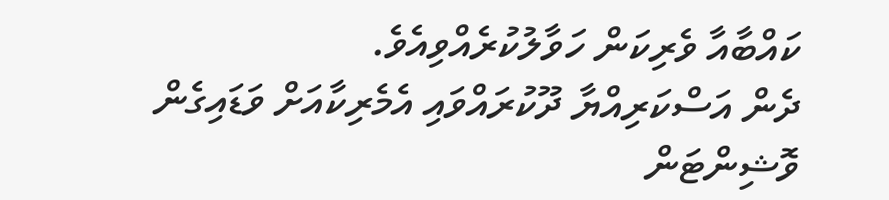ކައްބާއާ ވެރިކަން ހަވާލުކުރެއްވިއެވެ.
ދެން އަސްކަރިއްޔާ ދޫކުރައްވައި އެމެރިކާއަށް ވަޑައިގެން ވޮޝިންޓަން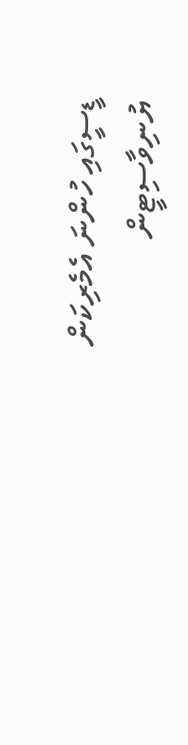ޑީސީގައި ހުންނަ އެމެރިކަން ޔުނިވާސިޓީން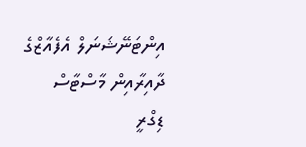އިންޓަނޭޝަނަލް އެފެއާޒްގެ ދާއިރާއިން މާސްޓާސް ޑިގްރީ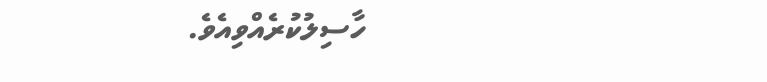ހާސިލުކުރެއްވިއެވެ.